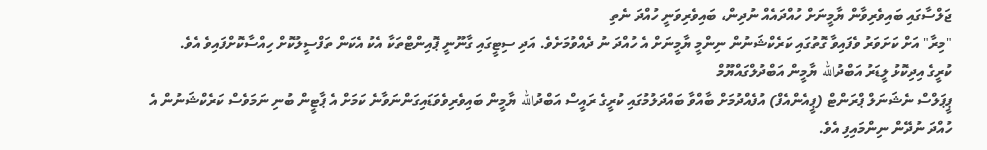ޖަލްސާގައި ބައިވެރިވާން ޔާމީނަށް ހުއްދައެއް ނުދިން، ބައިވެރިވަނީ ހުއްދަ ނެތި
"މިރާ" އަށް ކަށަވަރު ވެފައިވާ ގޮތުގައި ކަރެކްޝަނުން ނިންމީ ޔާމީނަށް އެ ހުއްދަ ނު ދެއްވުމަށެވެ. އަދި ސިޓީގައި ގާނޫނީ ޕޮއިންޓްތަކާ އެކު އެކަން ތަފްސީލުކޮށް ހިއްސާކޮށްފައިވެ އެވެ.
ކުރީގެ އިދިކޮޅު ލީޑަރު އަބްދުالله ޔާމީން އަބްދުލްގައްޔޫމް
ޕީޕަލްސް ނެޝަނަލް ޕްރަންޓް (ޕީއެންއެފް) އުފެއްދުމަށް ބާއްވާ ބައްދަލުމުގައި ކުރީގެ ރައީސް އަބްދުالله ޔާމީން ބައިވެރިވެވަޑައިގަންނަވާނެ ކަމަށް އެ ޕާޓީން ބުނި ނަމަވެސް ކަރެކްޝަނުން އެ ހުއްދަ ނުދޭން ނިންމައިފި އެވެ.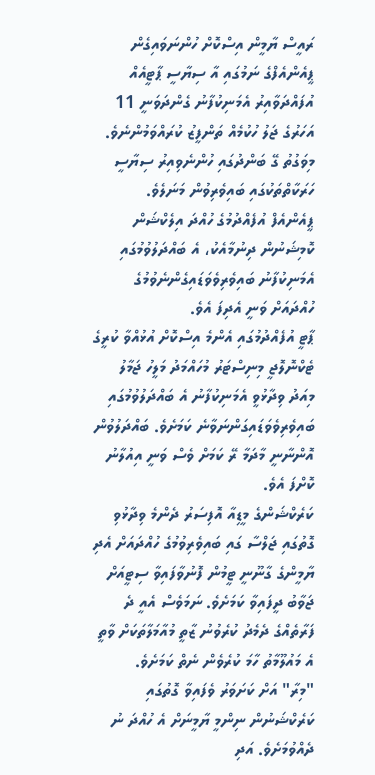ރައީސް ޔާމީން އިސްކޮށް ހުންނަވައިގެން ޕީއެންއެފްގެ ނަމުގައި އާ ސިޔާސީ ޕާޓީއެއް އުފައްދަވާއިރު އެމަނިކުފާނު ގެންދަވަނީ 11 އަހަރުގެ ޖަލު ހުކުމެއް ތަންފީޒު ކުރައްވަމުންނެވެ. މިވަގުތު ގޭ ބަންދުގައި ހުންނެވިއިރު ސިޔާސީ ހަރަކާތްތަކުގައި ބައިވެރިވުން މަނަލެވެ.
ޕީއެންއެފް އުފެއްދުމުގެ ހުއްދަ އިލެކްޝަން ކޮމިޝަނުން ދިނުމާއެކު، އެ ބައްދަލުވުމުގައި އެމަނިކުފާނު ބައިވެރިވެވަޑައިގެންނެވުމުގެ ހުއްދައަށް ވަނީ އެދިފަ އެވެ.
ޕާޓީ އުފެއްދުމުގައި އެންމެ އިސްކޮށް އުޅުއްވާ ކުރީގެ ޓެކްނޮލޮޖީ މިނިސްޓަރު މުހައްމަދު މަލީހު ޖަމާލު މިއަދު ވިދާޅުވީ އެމަނިކުފާނު އެ ބައްދަލުވުމުގައި ބައިވެރިވެވަޑައިގަންނަވާނެ ކަމަށެވެ. ބައްދަލުވުން އޮންނާނީ މާދަމާ ރޭ ކަމަށް ވެސް ވަނީ އިއުލާނު ކޮށްފަ އެވެ.
ކަރެކްޝަންގެ މީޑިއާ އޮފިސަރު ދެންމެ ވިދާޅުވި ގޮތުގައި ޖަލްސާ ގައި ބައިވެރިވުމުގެ ހުއްދައަށް އެދި ޔާމީންގެ ގާނޫނީ ޓީމުން ފޮނުވާފައިވާ ސިޓީއަށް ޖަވާބު ދީފައިވާ ކަމަށެވެ. ނަމަވެސް އެއީ ދެ ފަރާތެއްގެ ދެމެދު ކުރެވުނު ޒާތީ މުއާމަލާތަކަށް ވާތީ އެ މައުލޫމާތު ހާމަ ކުރެވެން ނެތް ކަމަށެވެ.
"މިރާ" އަށް ކަށަވަރު ވެފައިވާ ގޮތުގައި ކަރެކްޝަނުން ނިންމީ ޔާމީނަށް އެ ހުއްދަ ނު ދެއްވުމަށެވެ. އަދި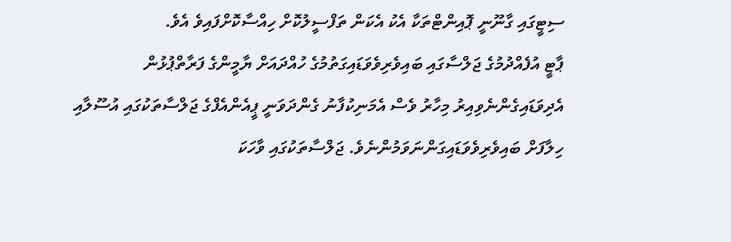ސިޓީގައި ގާނޫނީ ޕޮއިންޓްތަކާ އެކު އެކަން ތަފްސީލުކޮށް ހިއްސާކޮށްފައިވެ އެވެ.
ޕާޓީ އުފެއްދުމުގެ ޖަލްސާގައި ބައިވެރިވެވަޑައިގަތުމުގެ ހުއްދައަށް ޔާމީންގެ ފަރާތްޕުޅުން އެދިވަޑައިގެންނެވިއިރު މިހާރު ވެސް އެމަނިކުފާނު ގެންދަވަނީ ޕީއެންއެފްގެ ޖަލްސާތަކުގައި އުސޫލާއި ހިލާފަށް ބައިވެރިވެވަޑައިގަންނަވަމުންނެވެ. ޖަލްސާތަކުގައި ވާހަކަ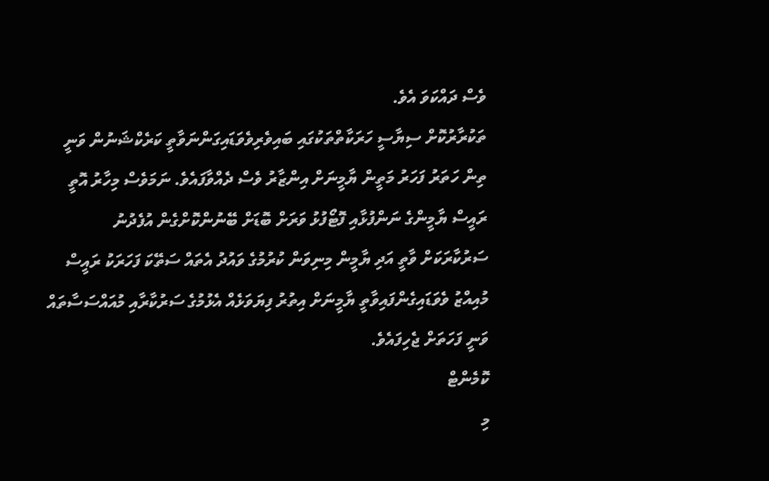ވެސް ދައްކަވަ އެވެ.
ތަކުރާރުކޮށް ސިޔާސީ ހަރަކާތްތަކުގައި ބައިވެރިވެވަޑައިގަންނަވާތީ ކަރެކްޝަނުން ވަނީ ތިން ހަތަރު ފަހަރު މަތީން ޔާމީނަށް އިންޒާރު ވެސް ދެއްވާފައެވެ. ނަމަވެސް މިހާރު އޮތީ ރައީސް ޔާމީންގެ ނަންފުޅާއި ފޮޓޯފުޅު ވަރަށް ބޮޑަށް ބޭނުންކޮށްގެން އުފެދުނު ސަރުކާރަކަށް ވާތީ އަދި ޔާމީން މިނިވަން ކުރުމުގެ ވައުދު އެތައް ސަތޭކަ ފަހަރަކު ރައީސް މުއިއްޒު ވެވަޑައިގެންފައިވާތީ ޔާމީނަށް އިތުރު ފިޔަވަޅެއް އެޅުމުގެ ސަރުކާރާއި މުއައްސަސާތައް ވަނީ ފަހަތަށް ޖެހިފައެވެ.
ކޮމެންޓް
މި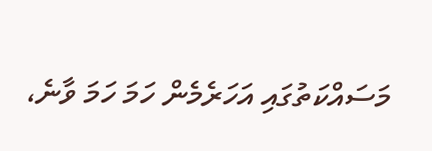މަސައްކަތުގައި އަހަރެމެން ހަމަ ހަމަ ވާނެ،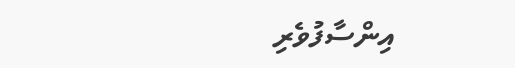އިންސާފުވެރި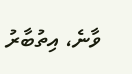ވާނެ، އިތުބާރު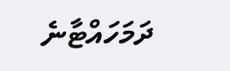ދަމަހައްޓާނެ